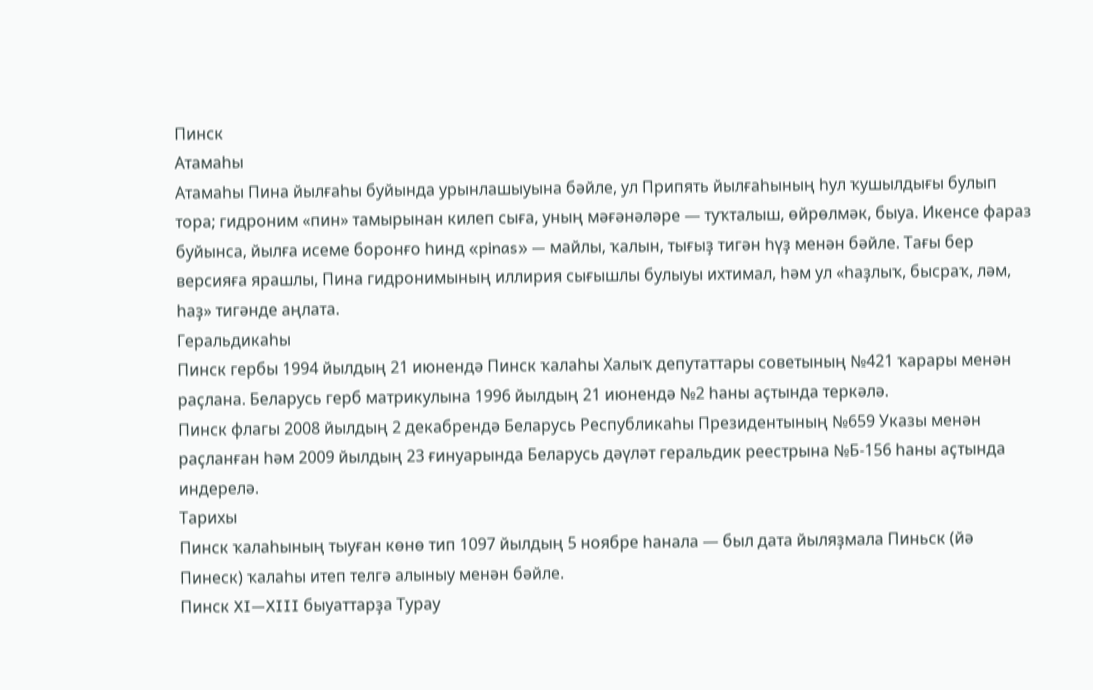Пинск
Атамаһы
Атамаһы Пина йылғаһы буйында урынлашыуына бәйле, ул Припять йылғаһының һул ҡушылдығы булып тора; гидроним «пин» тамырынан килеп сыға, уның мәғәнәләре — туҡталыш, өйрөлмәк, быуа. Икенсе фараз буйынса, йылға исеме боронғо һинд «pinas» — майлы, ҡалын, тығыҙ тигән һүҙ менән бәйле. Тағы бер версияға ярашлы, Пина гидронимының иллирия сығышлы булыуы ихтимал, һәм ул «һаҙлыҡ, бысраҡ, ләм, һаҙ» тигәнде аңлата.
Геральдикаһы
Пинск гербы 1994 йылдың 21 июнендә Пинск ҡалаһы Халыҡ депутаттары советының №421 ҡарары менән раҫлана. Беларусь герб матрикулына 1996 йылдың 21 июнендә №2 һаны аҫтында теркәлә.
Пинск флагы 2008 йылдың 2 декабрендә Беларусь Республикаһы Президентының №659 Указы менән раҫланған һәм 2009 йылдың 23 ғинуарында Беларусь дәүләт геральдик реестрына №Б-156 һаны аҫтында индерелә.
Тарихы
Пинск ҡалаһының тыуған көнө тип 1097 йылдың 5 ноябре һанала — был дата йыляҙмала Пиньск (йә Пинеск) ҡалаһы итеп телгә алыныу менән бәйле.
Пинск XI—XIII быуаттарҙа Турау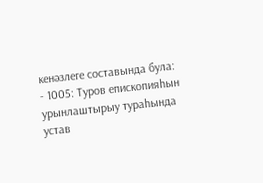кенәзлеге составында була:
- 1005: Туров епископияһын урынлаштырыу тураһында устав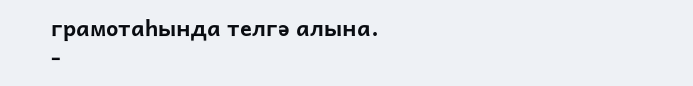грамотаһында телгә алына.
-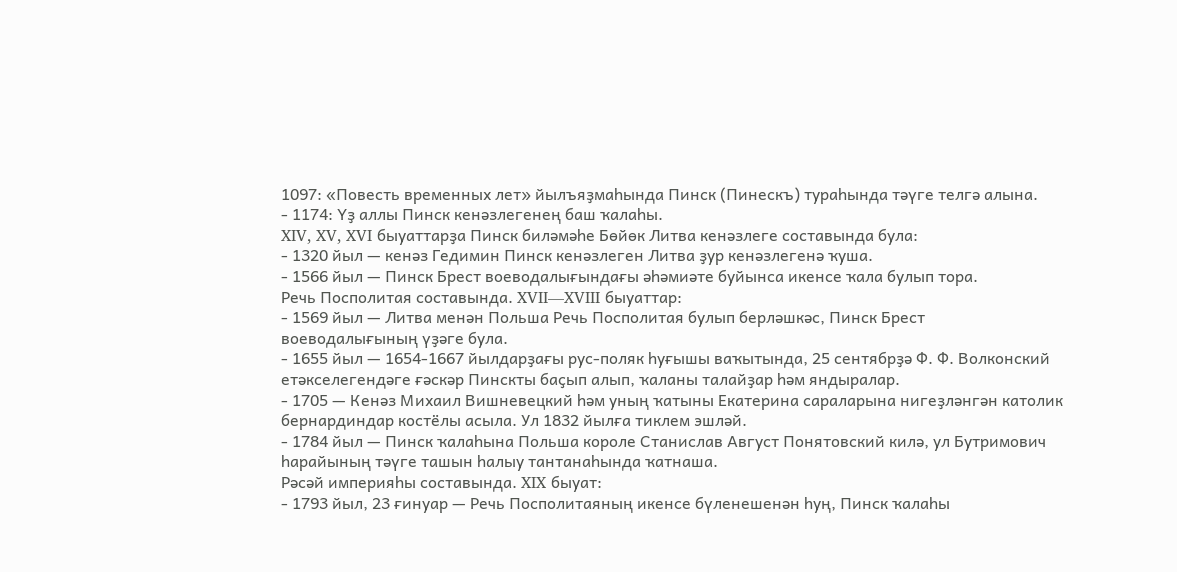1097: «Повесть временных лет» йылъяҙмаһында Пинск (Пинескъ) тураһында тәүге телгә алына.
- 1174: Үҙ аллы Пинск кенәзлегенең баш ҡалаһы.
XIV, XV, XVI быуаттарҙа Пинск биләмәһе Бөйөк Литва кенәзлеге составында була:
- 1320 йыл — кенәз Гедимин Пинск кенәзлеген Литва ҙур кенәзлегенә ҡуша.
- 1566 йыл — Пинск Брест воеводалығындағы әһәмиәте буйынса икенсе ҡала булып тора.
Речь Посполитая составында. XVII—XVIII быуаттар:
- 1569 йыл — Литва менән Польша Речь Посполитая булып берләшкәс, Пинск Брест воеводалығының үҙәге була.
- 1655 йыл — 1654-1667 йылдарҙағы рус-поляк һуғышы ваҡытында, 25 сентябрҙә Ф. Ф. Волконский етәкселегендәге ғәскәр Пинскты баҫып алып, ҡаланы талайҙар һәм яндыралар.
- 1705 — Кенәз Михаил Вишневецкий һәм уның ҡатыны Екатерина сараларына нигеҙләнгән католик бернардиндар костёлы асыла. Ул 1832 йылға тиклем эшләй.
- 1784 йыл — Пинск ҡалаһына Польша короле Станислав Август Понятовский килә, ул Бутримович һарайының тәүге ташын һалыу тантанаһында ҡатнаша.
Рәсәй империяһы составында. XIX быуат:
- 1793 йыл, 23 ғинуар — Речь Посполитаяның икенсе бүленешенән һуң, Пинск ҡалаһы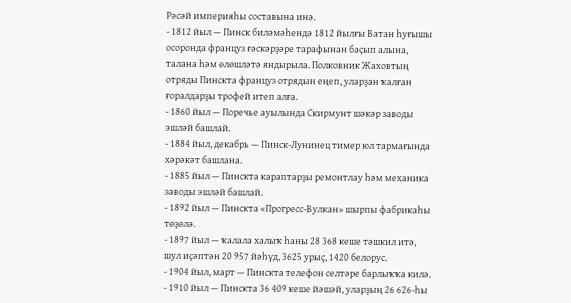Рәсәй империяһы составына инә.
- 1812 йыл — Пинск биләмәһендә 1812 йылғы Ватан һуғышы осоронда француз ғәскәрҙәре тарафынан баҫып алына, талана һәм өлөшләтә яндырыла. Полковник Жаховтың отряды Пинскта француз отрядын еңеп, уларҙан ҡалған ғоралдарҙы трофей итеп алға.
- 1860 йыл — Поречье ауылында Скирмунт шәкәр заводы эшләй башлай.
- 1884 йыл, декабрь — Пинск-Лунинец тимер юл тармағында хәрәкәт башлана.
- 1885 йыл — Пинскта караптарҙы ремонтлау һәм механика заводы эшләй башлай.
- 1892 йыл — Пинскта «Прогресс-Вулкан» шырпы фабрикаһы төҙөлә.
- 1897 йыл — ҡалала халыҡ һаны 28 368 кеше тәшкил итә, шул иҫәптән 20 957 йәһүд, 3625 урыҫ, 1420 белорус.
- 1904 йыл, март — Пинскта телефон селтәре барлыҡҡа килә.
- 1910 йыл — Пинскта 36 409 кеше йәшәй, уларҙың 26 626-һы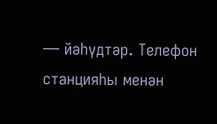— йәһүдтәр. Телефон станцияһы менән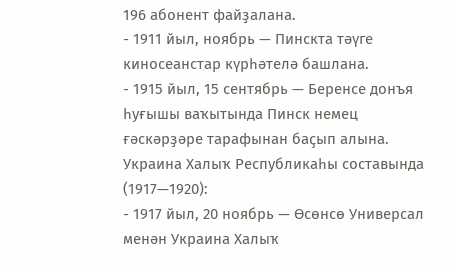196 абонент файҙалана.
- 1911 йыл, ноябрь — Пинскта тәүге киносеанстар күрһәтелә башлана.
- 1915 йыл, 15 сентябрь — Беренсе донъя һуғышы ваҡытында Пинск немец ғәскәрҙәре тарафынан баҫып алына.
Украина Халыҡ Республикаһы составында (1917—1920):
- 1917 йыл, 20 ноябрь — Өсөнсө Универсал менән Украина Халыҡ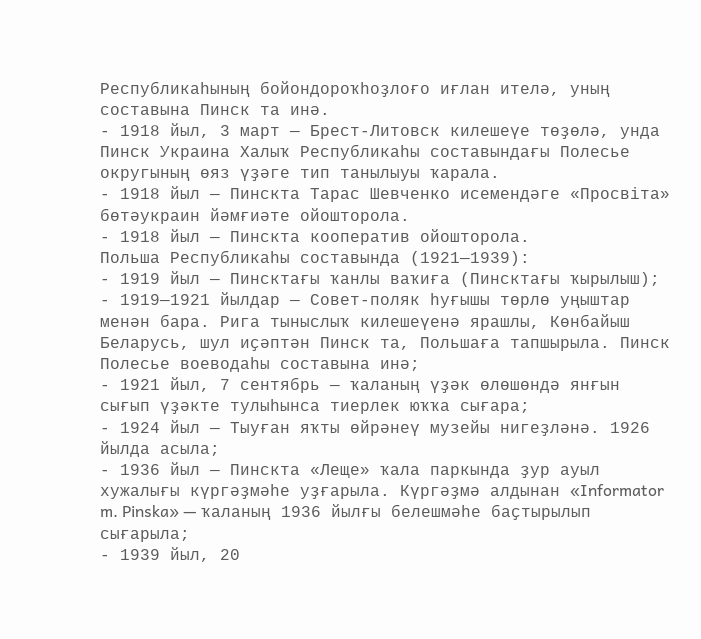Республикаһының бойондороҡһоҙлоғо иғлан ителә, уның составына Пинск та инә.
- 1918 йыл, 3 март — Брест-Литовск килешеүе төҙөлә, унда Пинск Украина Халыҡ Республикаһы составындағы Полесье округының өяз үҙәге тип танылыуы ҡарала.
- 1918 йыл — Пинскта Тарас Шевченко исемендәге «Просвіта» бөтәукраин йәмғиәте ойошторола.
- 1918 йыл — Пинскта кооператив ойошторола.
Польша Республикаһы составында (1921—1939):
- 1919 йыл — Пинсктағы ҡанлы ваҡиға (Пинсктағы ҡырылыш);
- 1919—1921 йылдар — Совет-поляк һуғышы төрлө уңыштар менән бара. Рига тыныслыҡ килешеүенә ярашлы, Көнбайыш Беларусь, шул иҫәптән Пинск та, Польшаға тапшырыла. Пинск Полесье воеводаһы составына инә;
- 1921 йыл, 7 сентябрь — ҡаланың үҙәк өлөшөндә янғын сығып үҙәкте тулыһынса тиерлек юҡҡа сығара;
- 1924 йыл — Тыуған яҡты өйрәнеү музейы нигеҙләнә. 1926 йылда асыла;
- 1936 йыл — Пинскта «Леще» ҡала паркында ҙур ауыл хужалығы күргәҙмәһе уҙғарыла. Күргәҙмә алдынан «Informator m. Pinska» — ҡаланың 1936 йылғы белешмәһе баҫтырылып сығарыла;
- 1939 йыл, 20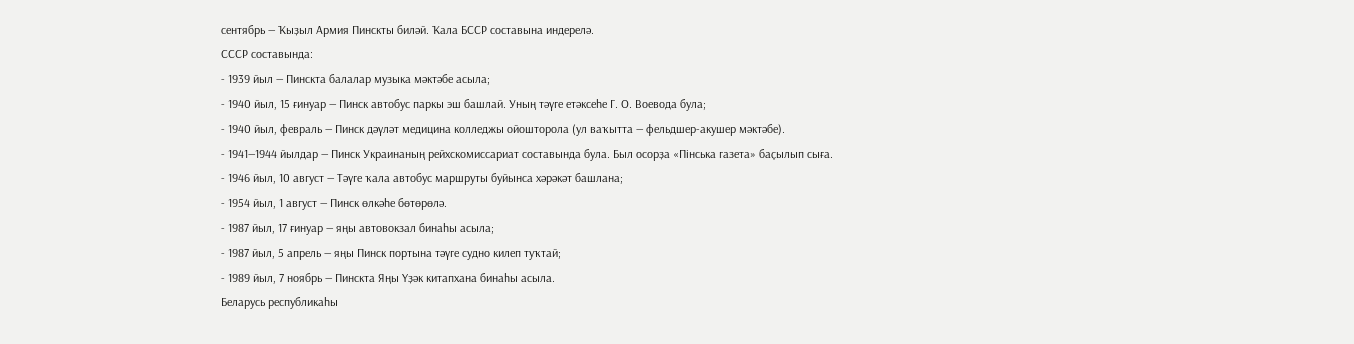сентябрь — Ҡыҙыл Армия Пинскты биләй. Ҡала БССР составына индерелә.
СССР составында:
- 1939 йыл — Пинскта балалар музыка мәктәбе асыла;
- 1940 йыл, 15 ғинуар — Пинск автобус паркы эш башлай. Уның тәүге етәксеһе Г. О. Воевода була;
- 1940 йыл, февраль — Пинск дәүләт медицина колледжы ойошторола (ул ваҡытта — фельдшер-акушер мәктәбе).
- 1941—1944 йылдар — Пинск Украинаның рейхскомиссариат составында була. Был осорҙа «Пінська газета» баҫылып сыға.
- 1946 йыл, 10 август — Тәүге ҡала автобус маршруты буйынса хәрәкәт башлана;
- 1954 йыл, 1 август — Пинск өлкәһе бөтөрөлә.
- 1987 йыл, 17 ғинуар — яңы автовокзал бинаһы асыла;
- 1987 йыл, 5 апрель — яңы Пинск портына тәүге судно килеп туҡтай;
- 1989 йыл, 7 ноябрь — Пинскта Яңы Үҙәк китапхана бинаһы асыла.
Беларусь республикаһы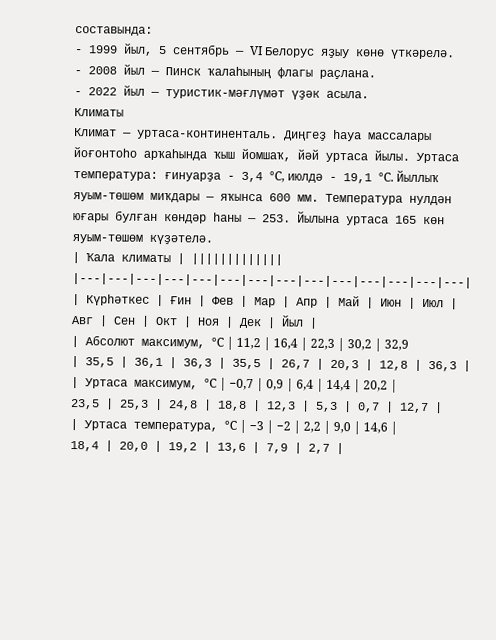составында:
- 1999 йыл, 5 сентябрь — VI Белорус яҙыу көнө үткәрелә.
- 2008 йыл — Пинск ҡалаһының флагы раҫлана.
- 2022 йыл — туристик-мәғлүмәт үҙәк асыла.
Климаты
Климат — уртаса-континенталь. Диңгеҙ һауа массалары йоғонтоһо арҡаһында ҡыш йомшаҡ, йәй уртаса йылы. Уртаса температура: ғинуарҙа - 3,4 °C, июлдә - 19,1 °C. Йыллыҡ яуым-төшөм миҡдары — яҡынса 600 мм. Температура нулдән юғары булған көндәр һаны — 253. Йылына уртаса 165 көн яуым-төшөм күҙәтелә.
| Ҡала климаты | |||||||||||||
|---|---|---|---|---|---|---|---|---|---|---|---|---|---|
| Күрһәткес | Ғин | Фев | Мар | Апр | Май | Июн | Июл | Авг | Сен | Окт | Ноя | Дек | Йыл |
| Абсолют максимум, °C | 11,2 | 16,4 | 22,3 | 30,2 | 32,9 | 35,5 | 36,1 | 36,3 | 35,5 | 26,7 | 20,3 | 12,8 | 36,3 |
| Уртаса максимум, °C | −0,7 | 0,9 | 6,4 | 14,4 | 20,2 | 23,5 | 25,3 | 24,8 | 18,8 | 12,3 | 5,3 | 0,7 | 12,7 |
| Уртаса температура, °C | −3 | −2 | 2,2 | 9,0 | 14,6 | 18,4 | 20,0 | 19,2 | 13,6 | 7,9 | 2,7 |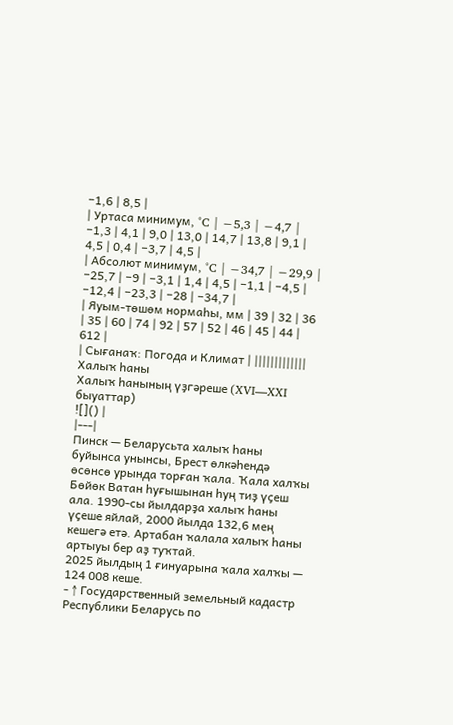−1,6 | 8,5 |
| Уртаса минимум, °C | −5,3 | −4,7 | −1,3 | 4,1 | 9,0 | 13,0 | 14,7 | 13,8 | 9,1 | 4,5 | 0,4 | −3,7 | 4,5 |
| Абсолют минимум, °C | −34,7 | −29,9 | −25,7 | −9 | −3,1 | 1,4 | 4,5 | −1,1 | −4,5 | −12,4 | −23,3 | −28 | −34,7 |
| Яуым-төшөм нормаһы, мм | 39 | 32 | 36 | 35 | 60 | 74 | 92 | 57 | 52 | 46 | 45 | 44 | 612 |
| Сығанаҡ: Погода и Климат | |||||||||||||
Халыҡ һаны
Халыҡ һанының үҙгәреше (XVI—XXI быуаттар)
![]() |
|---|
Пинск — Беларусьта халыҡ һаны буйынса унынсы, Брест өлкәһендә өсөнсө урында торған ҡала. Ҡала халҡы Бөйөк Ватан һуғышынан һуң тиҙ үҫеш ала. 1990-сы йылдарҙа халыҡ һаны үҫеше яйлай, 2000 йылда 132,6 мең кешегә етә. Артабан ҡалала халыҡ һаны артыуы бер аҙ туҡтай.
2025 йылдың 1 ғинуарына ҡала халҡы — 124 008 кеше.
- ↑ Государственный земельный кадастр Республики Беларусь по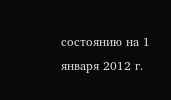состоянию на 1 января 2012 г.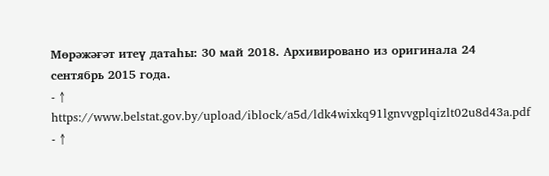Мөрәжәғәт итеү датаһы: 30 май 2018. Архивировано из оригинала 24 сентябрь 2015 года.
- ↑ https://www.belstat.gov.by/upload/iblock/a5d/ldk4wixkq91lgnvvgplqizlt02u8d43a.pdf
- ↑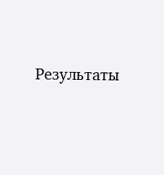Результаты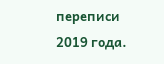переписи 2019 года.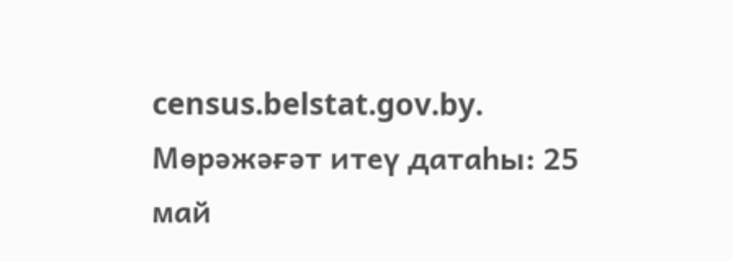census.belstat.gov.by. Мөрәжәғәт итеү датаһы: 25 май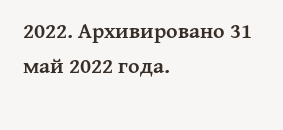2022. Архивировано 31 май 2022 года.